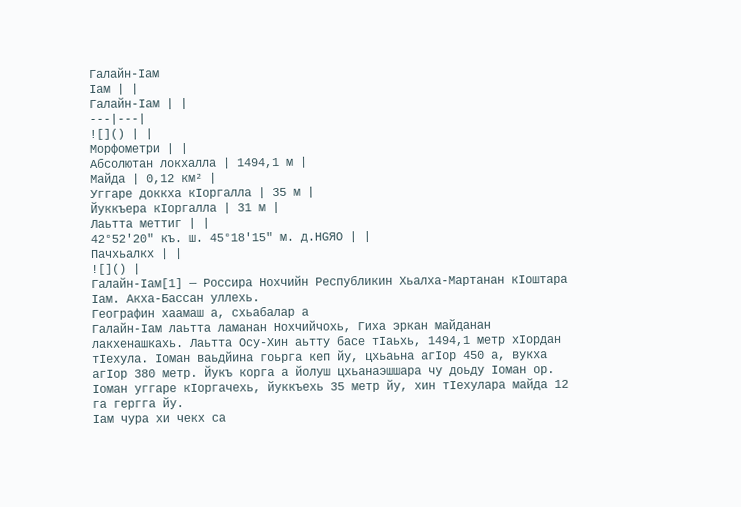Галайн-Ӏам
Ӏам | |
Галайн-Ӏам | |
---|---|
![]() | |
Морфометри | |
Абсолютан локхалла | 1494,1 м |
Майда | 0,12 км² |
Уггаре доккха кӀоргалла | 35 м |
Йуккъера кӀоргалла | 31 м |
Лаьтта меттиг | |
42°52′20″ къ. ш. 45°18′15″ м. д.HGЯO | |
Пачхьалкх | |
![]() |
Галайн-Ӏам[1] — Россира Нохчийн Республикин Хьалха-Мартанан кӀоштара Ӏам. Акха-Бассан уллехь.
Географин хаамаш а, схьабалар а
Галайн-Ӏам лаьтта ламанан Нохчийчохь, Гиха эркан майданан лакхенашкахь. Лаьтта Осу-Хин аьтту басе тӀаьхь, 1494,1 метр хӀордан тӀехула. Ӏоман ваьдйина гоьрга кеп йу, цхьаьна агӀор 450 а, вукха агӀор 380 метр. Йукъ корга а йолуш цхьанаэшшара чу доьду Ӏоман ор. Ӏоман уггаре кӀоргачехь, йуккъехь 35 метр йу, хин тӀехулара майда 12 га гергга йу.
Ӏам чура хи чекх са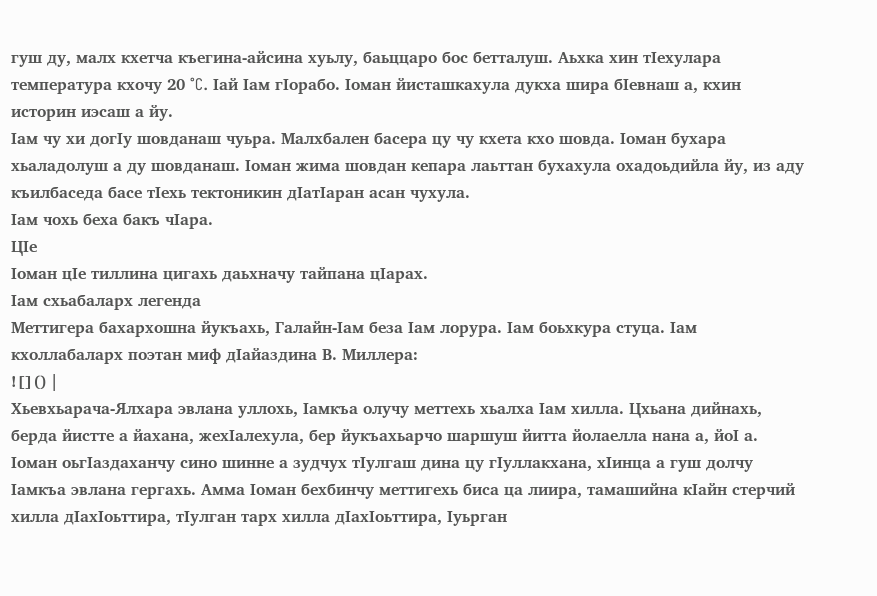гуш ду, малх кхетча къегина-айсина хуьлу, баьццаро бос бетталуш. Аьхка хин тӀехулара температура кхочу 20 °C. Ӏай Ӏам гӀорабо. Ӏоман йисташкахула дукха шира бӀевнаш а, кхин историн иэсаш а йу.
Ӏам чу хи догӀу шовданаш чуьра. Малхбален басера цу чу кхета кхо шовда. Ӏоман бухара хьаладолуш а ду шовданаш. Ӏоман жима шовдан кепара лаьттан бухахула охадоьдийла йу, из аду къилбаседа басе тӀехь тектоникин дӀатӀаран асан чухула.
Ӏам чохь беха бакъ чӀара.
ЦӀе
Ӏоман цӀе тиллина цигахь даьхначу тайпана цӀарах.
Ӏам схьабаларх легенда
Меттигера бахархошна йукъахь, Галайн-Ӏам беза Ӏам лорура. Ӏам боьхкура стуца. Ӏам кхоллабаларх поэтан миф дӀайаздина В. Миллера:
![]() |
Хьевхьарача-Ялхара эвлана уллохь, Ӏамкъа олучу меттехь хьалха Ӏам хилла. Цхьана дийнахь, берда йистте а йахана, жехӀалехула, бер йукъахьарчо шаршуш йитта йолаелла нана а, йоӀ а. Ӏоман оьгӀаздаханчу сино шинне а зудчух тӀулгаш дина цу гӀуллакхана, хӀинца а гуш долчу Ӏамкъа эвлана гергахь. Амма Ӏоман бехбинчу меттигехь биса ца лиира, тамашийна кӀайн стерчий хилла дӀахӀоьттира, тӀулган тарх хилла дӀахӀоьттира, Ӏуьрган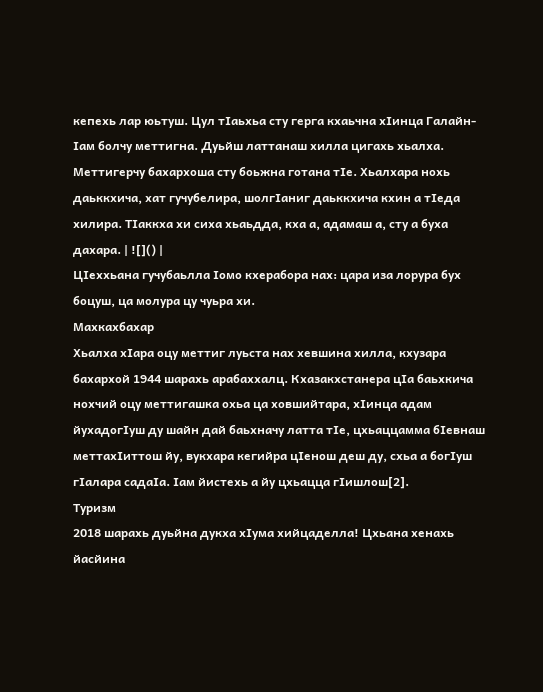кепехь лар юьтуш. Цул тӀаьхьа сту герга кхаьчна хӀинца Галайн-Ӏам болчу меттигна. Дуьйш латтанаш хилла цигахь хьалха. Меттигерчу бахархоша сту боьжна готана тӀе. Хьалхара нохь даьккхича, хат гучубелира, шолгӀаниг даьккхича кхин а тӀеда хилира. ТӀаккха хи сиха хьаьдда, кха а, адамаш а, сту а буха дахара. | ![]() |
ЦӀеххьана гучубаьлла Ӏомо кхерабора нах: цара иза лорура бух боцуш, ца молура цу чуьра хи.
Махкахбахар
Хьалха хӀара оцу меттиг луьста нах хевшина хилла, кхузара бахархой 1944 шарахь арабаххалц. Кхазакхстанера цӀа баьхкича нохчий оцу меттигашка охьа ца ховшийтара, хӀинца адам йухадогӀуш ду шайн дай баьхначу латта тӀе, цхьаццамма бӀевнаш меттахӀиттош йу, вукхара кегийра цӀенош деш ду, схьа а богӀуш гӀалара садаӀа. Ӏам йистехь а йу цхьацца гӀишлош[2].
Туризм
2018 шарахь дуьйна дукха хӀума хийцаделла! Цхьана хенахь йасйина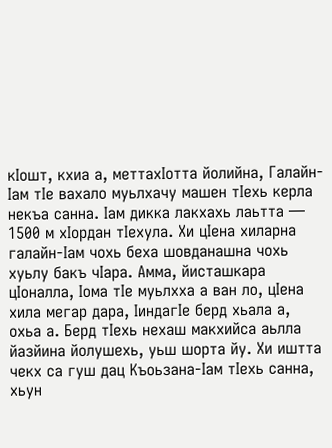кӀошт, кхиа а, меттахӀотта йолийна, Галайн-Ӏам тӀе вахало муьлхачу машен тӀехь керла некъа санна. Ӏам дикка лакхахь лаьтта — 1500 м хӀордан тӀехула. Хи цӀена хиларна галайн-Ӏам чохь беха шовданашна чохь хуьлу бакъ чӀара. Амма, йисташкара цӀоналла, Ӏома тӀе муьлхха а ван ло, цӀена хила мегар дара, ӀиндагӀе берд хьала а, охьа а. Берд тӀехь нехаш макхийса аьлла йазйина йолушехь, уьш шорта йу. Хи иштта чекх са гуш дац Къоьзана-Ӏам тӀехь санна, хьун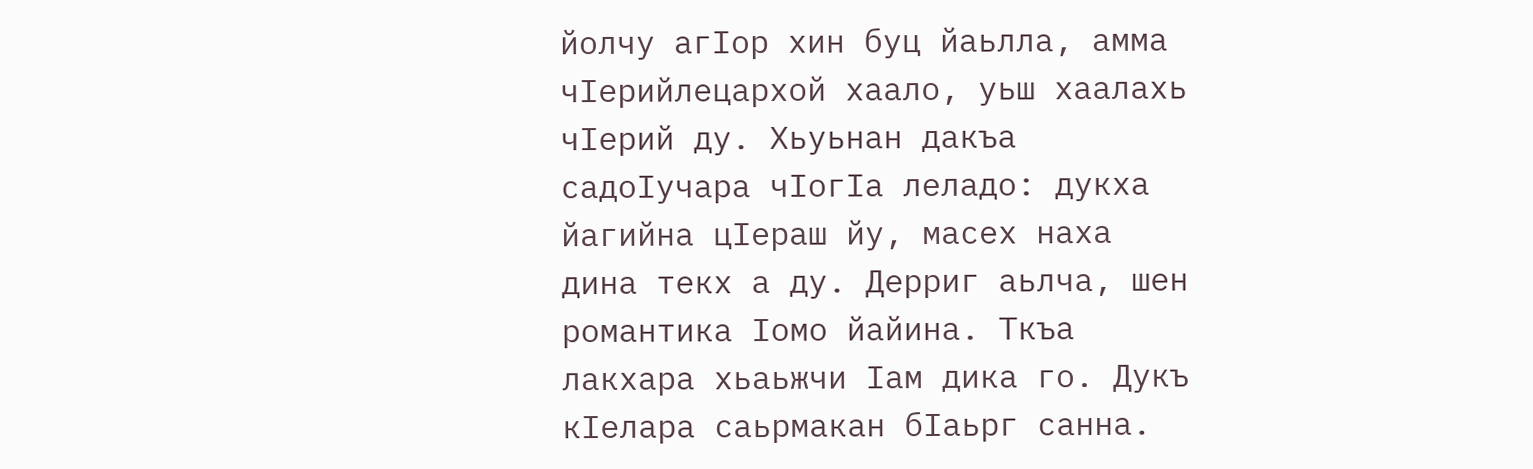йолчу агӀор хин буц йаьлла, амма чӀерийлецархой хаало, уьш хаалахь чӀерий ду. Хьуьнан дакъа садоӀучара чӀогӀа леладо: дукха йагийна цӀераш йу, масех наха дина текх а ду. Дерриг аьлча, шен романтика Ӏомо йайина. Ткъа лакхара хьаьжчи Ӏам дика го. Дукъ кӀелара саьрмакан бӀаьрг санна.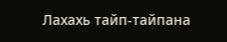Лахахь тайп-тайпана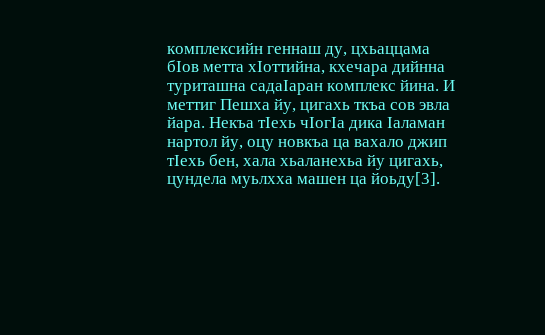комплексийн геннаш ду, цхьаццама бӀов метта хӀоттийна, кхечара дийнна туриташна садаӀаран комплекс йина. И меттиг Пешха йу, цигахь ткъа сов эвла йара. Некъа тӀехь чӀогӀа дика Ӏаламан нартол йу, оцу новкъа ца вахало джип тӀехь бен, хала хьаланехьа йу цигахь, цундела муьлхха машен ца йоьду[3].